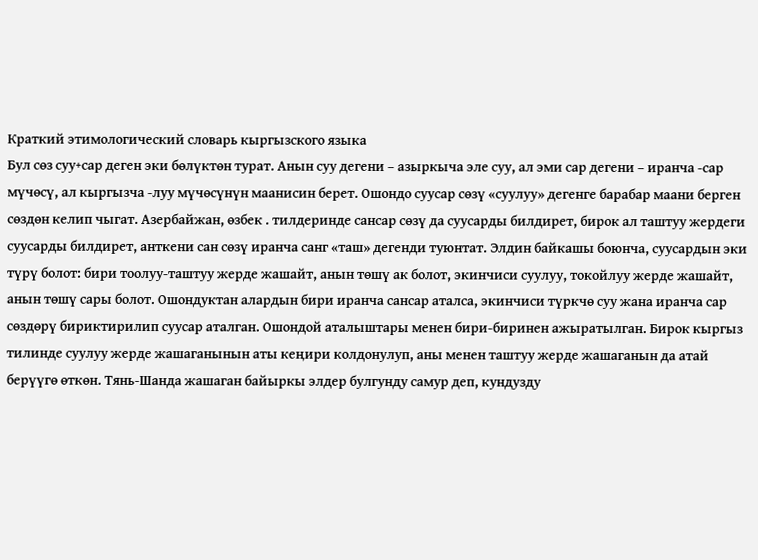Краткий этимологический словарь кыргызского языка
Бул сөз суу+сар деген эки бөлүктөн турат. Анын суу дегени – азыркыча эле суу, ал эми сар дегени – иранча -сар мүчөсү, ал кыргызча -луу мүчөсүнүн маанисин берет. Ошондо суусар сөзү «суулуу» дегенге барабар маани берген сөздөн келип чыгат. Азербайжан, өзбек . тилдеринде сансар сөзү да суусарды билдирет, бирок ал таштуу жердеги суусарды билдирет, анткени сан сөзү иранча санг «таш» дегенди туюнтат. Элдин байкашы боюнча, суусардын эки түрү болот: бири тоолуу-таштуу жерде жашайт, анын төшү ак болот, экинчиси суулуу, токойлуу жерде жашайт, анын төшү сары болот. Ошондуктан алардын бири иранча сансар аталса, экинчиси түркчө суу жана иранча сар сөздөрү бириктирилип суусар аталган. Ошондой аталыштары менен бири-биринен ажыратылган. Бирок кыргыз тилинде суулуу жерде жашаганынын аты кеңири колдонулуп, аны менен таштуу жерде жашаганын да атай берүүгө өткөн. Тянь-Шанда жашаган байыркы элдер булгунду самур деп, кундузду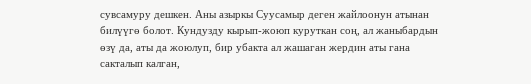сувсамуру дешкен. Аны азыркы Суусамыр деген жайлоонун атынан билүүгө болот. Кундузду кырып-жоюп куруткан соң, ал жаныбардын өзү да, аты да жоюлуп, бир убакта ал жашаган жердин аты гана сакталып калган,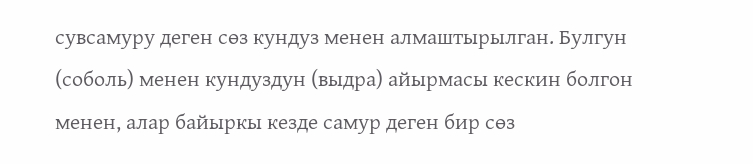сувсамуру деген сөз кундуз менен алмаштырылган. Булгун (соболь) менен кундуздун (выдра) айырмасы кескин болгон менен, алар байыркы кезде самур деген бир сөз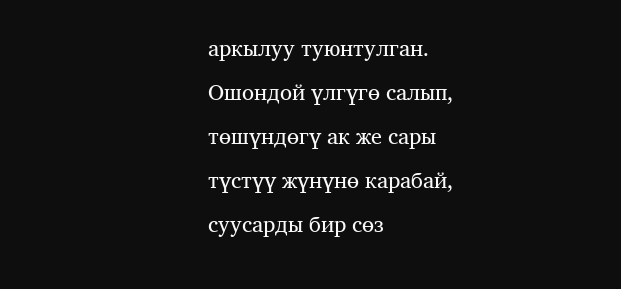аркылуу туюнтулган. Ошондой үлгүгө салып, төшүндөгү ак же сары түстүү жүнүнө карабай, суусарды бир сөз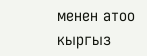менен атоо кыргыз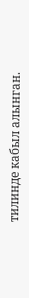тилинде кабыл алынган.